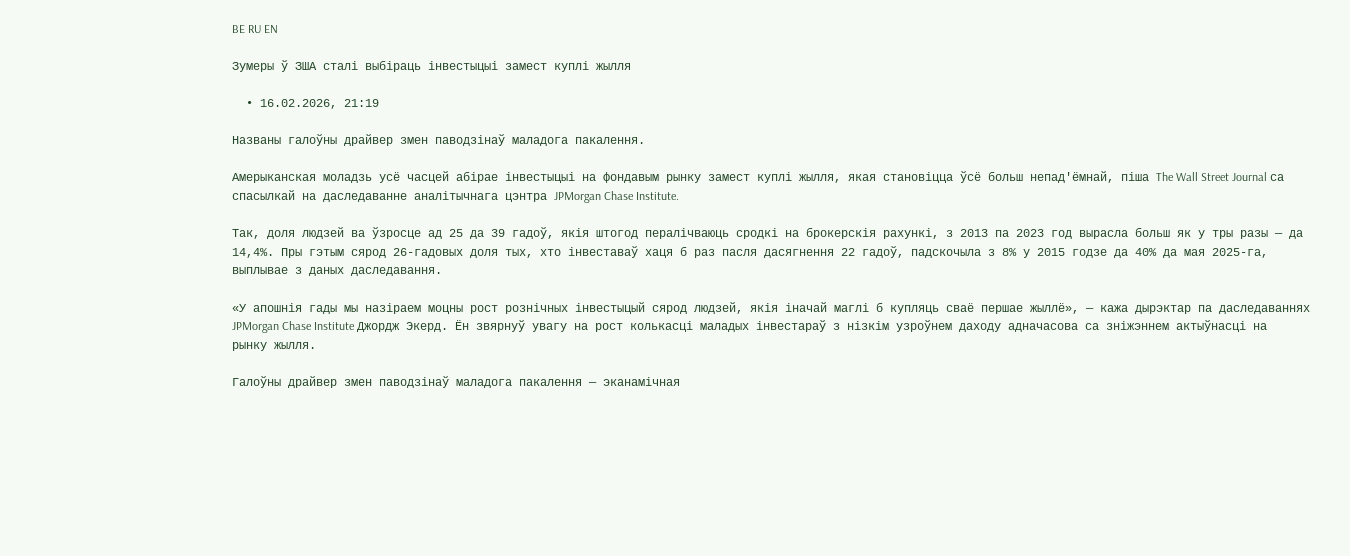BE RU EN

Зумеры ў ЗША сталі выбіраць інвестыцыі замест куплі жылля

  • 16.02.2026, 21:19

Названы галоўны драйвер змен паводзінаў маладога пакалення.

Амерыканская моладзь усё часцей абірае інвестыцыі на фондавым рынку замест куплі жылля, якая становіцца ўсё больш непад'ёмнай, піша The Wall Street Journal са спасылкай на даследаванне аналітычнага цэнтра JPMorgan Chase Institute.

Так, доля людзей ва ўзросце ад 25 да 39 гадоў, якія штогод пералічваюць сродкі на брокерскія рахункі, з 2013 па 2023 год вырасла больш як у тры разы — да 14,4%. Пры гэтым сярод 26-гадовых доля тых, хто інвеставаў хаця б раз пасля дасягнення 22 гадоў, падскочыла з 8% у 2015 годзе да 40% да мая 2025-га, выплывае з даных даследавання.

«У апошнія гады мы назіраем моцны рост рознічных інвестыцый сярод людзей, якія іначай маглі б купляць сваё першае жыллё», — кажа дырэктар па даследаваннях JPMorgan Chase Institute Джордж Экерд. Ён звярнуў увагу на рост колькасці маладых інвестараў з нізкім узроўнем даходу адначасова са зніжэннем актыўнасці на рынку жылля.

Галоўны драйвер змен паводзінаў маладога пакалення — эканамічная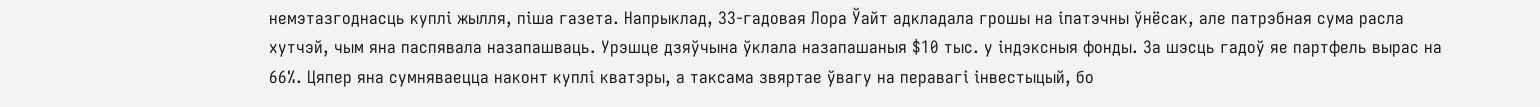немэтазгоднасць куплі жылля, піша газета. Напрыклад, 33-гадовая Лора Ўайт адкладала грошы на іпатэчны ўнёсак, але патрэбная сума расла хутчэй, чым яна паспявала назапашваць. Урэшце дзяўчына ўклала назапашаныя $10 тыс. у індэксныя фонды. За шэсць гадоў яе партфель вырас на 66%. Цяпер яна сумняваецца наконт куплі кватэры, а таксама звяртае ўвагу на перавагі інвестыцый, бо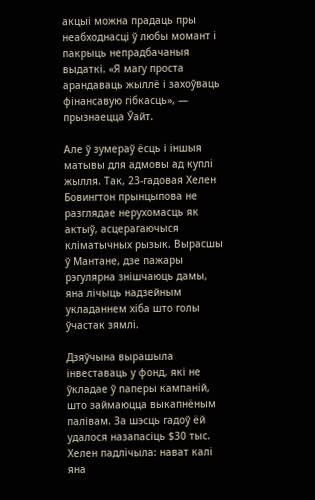акцыі можна прадаць пры неабходнасці ў любы момант і пакрыць непрадбачаныя выдаткі. «Я магу проста арандаваць жыллё і захоўваць фінансавую гібкасць», — прызнаецца Ўайт.

Але ў зумераў ёсць і іншыя матывы для адмовы ад куплі жылля. Так, 23-гадовая Хелен Бовингтон прынцыпова не разглядае нерухомасць як актыў, асцерагаючыся кліматычных рызык. Вырасшы ў Мантане, дзе пажары рэгулярна знішчаюць дамы, яна лічыць надзейным укладаннем хіба што голы ўчастак зямлі.

Дзяўчына вырашыла інвеставаць у фонд, які не ўкладае ў паперы кампаній, што займаюцца выкапнёным палівам. За шэсць гадоў ёй удалося назапасіць $30 тыс. Хелен падлічыла: нават калі яна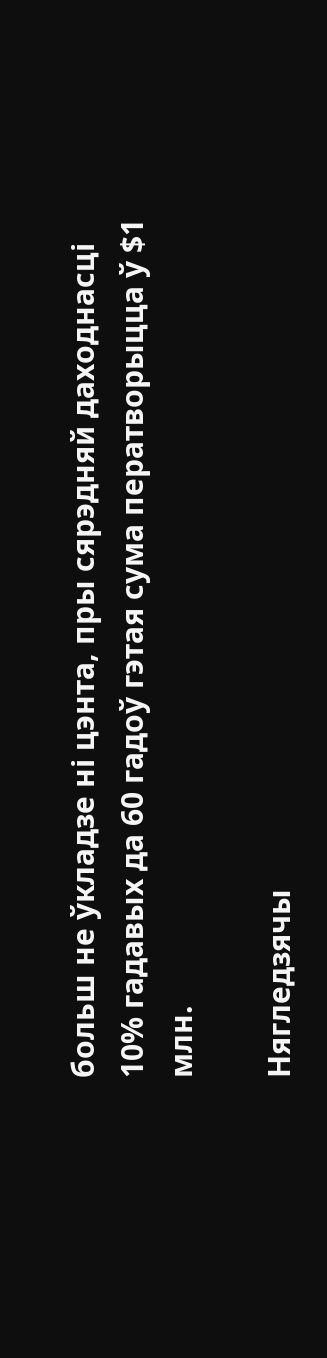больш не ўкладзе ні цэнта, пры сярэдняй даходнасці 10% гадавых да 60 гадоў гэтая сума ператворыцца ў $1 млн.

Нягледзячы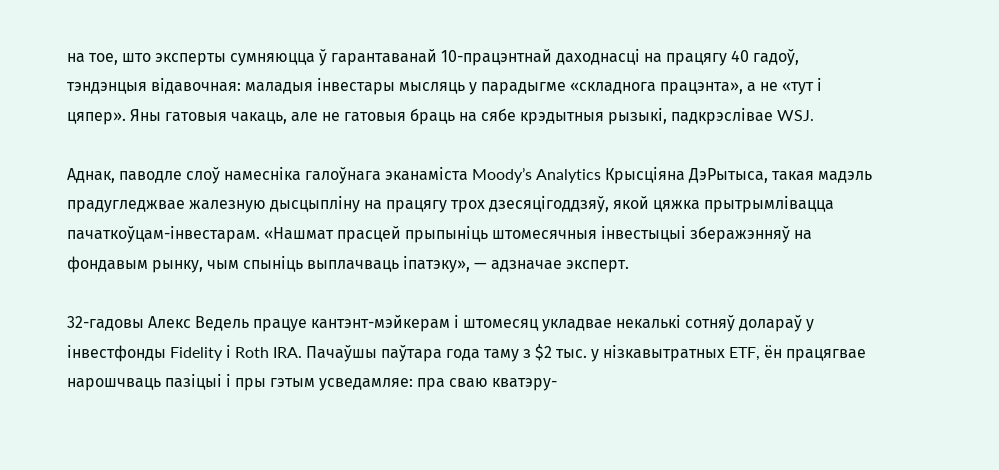на тое, што эксперты сумняюцца ў гарантаванай 10-працэнтнай даходнасці на працягу 40 гадоў, тэндэнцыя відавочная: маладыя інвестары мысляць у парадыгме «складнога працэнта», а не «тут і цяпер». Яны гатовыя чакаць, але не гатовыя браць на сябе крэдытныя рызыкі, падкрэслівае WSJ.

Аднак, паводле слоў намесніка галоўнага эканаміста Moody’s Analytics Крысціяна ДэРытыса, такая мадэль прадугледжвае жалезную дысцыпліну на працягу трох дзесяцігоддзяў, якой цяжка прытрымлівацца пачаткоўцам-інвестарам. «Нашмат прасцей прыпыніць штомесячныя інвестыцыі зберажэнняў на фондавым рынку, чым спыніць выплачваць іпатэку», — адзначае эксперт.

32-гадовы Алекс Ведель працуе кантэнт-мэйкерам і штомесяц укладвае некалькі сотняў долараў у інвестфонды Fidelity і Roth IRA. Пачаўшы паўтара года таму з $2 тыс. у нізкавытратных ETF, ён працягвае нарошчваць пазіцыі і пры гэтым усведамляе: пра сваю кватэру-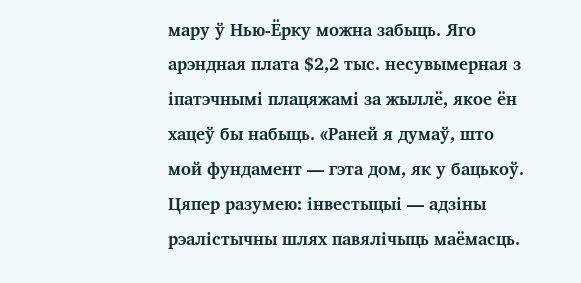мару ў Нью-Ёрку можна забыць. Яго арэндная плата $2,2 тыс. несувымерная з іпатэчнымі плацяжамі за жыллё, якое ён хацеў бы набыць. «Раней я думаў, што мой фундамент — гэта дом, як у бацькоў. Цяпер разумею: інвестыцыі — адзіны рэалістычны шлях павялічыць маёмасць.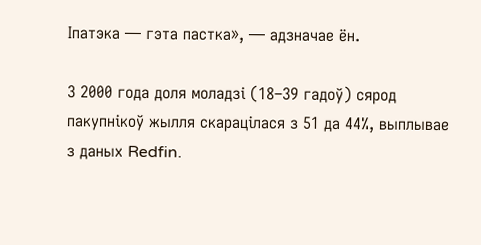Іпатэка — гэта пастка», — адзначае ён.

З 2000 года доля моладзі (18–39 гадоў) сярод пакупнікоў жылля скарацілася з 51 да 44%, выплывае з даных Redfin.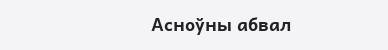Асноўны абвал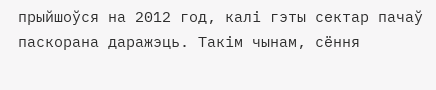прыйшоўся на 2012 год, калі гэты сектар пачаў паскорана даражэць. Такім чынам, сёння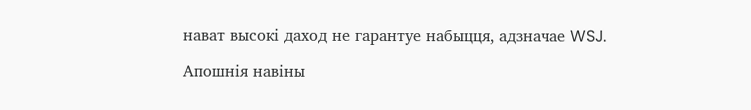нават высокі даход не гарантуе набыцця, адзначае WSJ.

Апошнія навіны